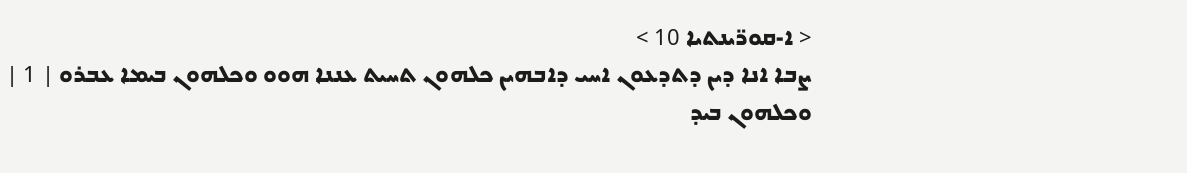< ܐ-ܩܘܪ̈ܝܢܬܝܐ 10 >
ܨܒܐ ܐܢܐ ܕܝܢ ܕܬܕܥܘܢ ܐܚܝ ܕܐܒܗܝܢ ܟܠܗܘܢ ܬܚܝܬ ܥܢܢܐ ܗܘܘ ܘܟܠܗܘܢ ܒܝܡܐ ܥܒܪܘ | 1 |
ܘܟܠܗܘܢ ܒܝܕ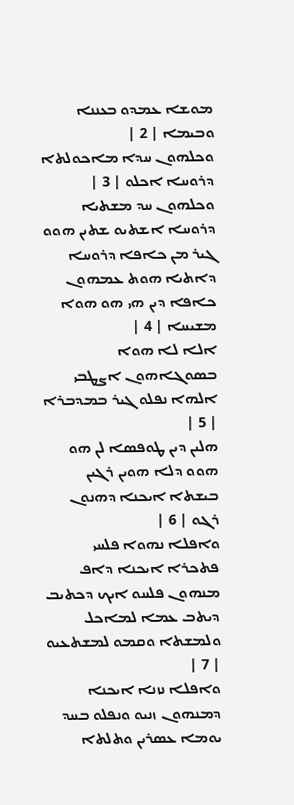ܡܘܫܐ ܥܡܕܘ ܒܥܢܢܐ ܘܒܝܡܐ | 2 |
ܘܟܠܗܘܢ ܚܕܐ ܡܐܟܘܠܬܐ ܕܪܘܚܐ ܐܟܠܘ | 3 |
ܘܟܠܗܘܢ ܚܕ ܡܫܬܝܐ ܕܪܘܚܐ ܐܫܬܝܘ ܫܬܝܢ ܗܘܘ ܓܝܪ ܡܢ ܟܐܦܐ ܕܪܘܚܐ ܕܐܬܝܐ ܗܘܬ ܥܡܗܘܢ ܟܐܦܐ ܕܝܢ ܗܝ ܗܘ ܗܘܐ ܡܫܝܚܐ | 4 |
ܐܠܐ ܠܐ ܗܘܐ ܒܤܘܓܐܗܘܢ ܐܨܛܒܝ ܐܠܗܐ ܢܦܠܘ ܓܝܪ ܒܡܕܒܪܐ | 5 |
ܗܠܝܢ ܕܝܢ ܛܘܦܤܐ ܠܢ ܗܘ ܗܘܘ ܕܠܐ ܗܘܝܢ ܪܓܝܢ ܒܝܫܬܐ ܐܝܟܢܐ ܕܗܢܘܢ ܪܓܘ | 6 |
ܘܐܦܠܐ ܢܗܘܐ ܦܠܚܝ ܦܬܟܪܐ ܐܝܟܢܐ ܕܐܦ ܡܢܗܘܢ ܦܠܚܘ ܐܝܟ ܕܟܬܝܒ ܕܝܬܒ ܥܡܐ ܠܡܐܟܠ ܘܠܡܫܬܐ ܘܩܡܘ ܠܡܫܬܥܝܘ | 7 |
ܘܐܦܠܐ ܢܙܢܐ ܐܝܟܢܐ ܕܡܢܗܘܢ ܙܢܝܘ ܘܢܦܠܘ ܒܚܕ ܝܘܡܐ ܥܤܪܝܢ ܘܬܠܬܐ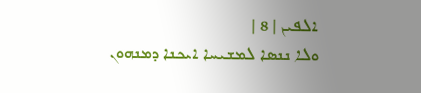ܐܠܦܝܢ | 8 |
ܘܠܐ ܢܢܤܐ ܠܡܫܝܚܐ ܐܝܟܢܐ ܕܡܢܗܘܢ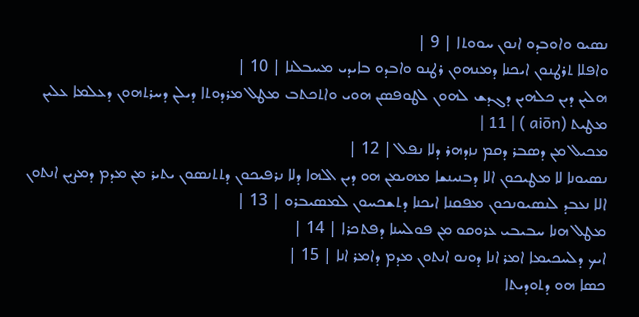ܢܤܝܘ ܘܐܘܒܕܘ ܐܢܘܢ ܚܘܘܬܐ | 9 |
ܘܐܦܠܐ ܬܪܛܢܘܢ ܐܝܟܢܐ ܕܡܢܗܘܢ ܪܛܢܘ ܘܐܒܕܘ ܒܐܝܕܝ ܡܚܒܠܢܐ | 10 |
ܗܠܝܢ ܕܝܢ ܟܠܗܝܢ ܕܓܕܫ ܠܗܘܢ ܠܛܘܦܤܢ ܗܘܝ ܘܐܬܟܬܒ ܡܛܠ ܡܪܕܘܬܐ ܕܝܠܢ ܕܚܪܬܗܘܢ ܕܥܠܡܐ ܥܠܝܢ ܡܛܝܬ (aiōn ) | 11 |
ܡܟܝܠ ܡܢ ܕܤܒܪ ܕܩܡ ܢܙܕܗܪ ܕܠܐ ܢܦܠ | 12 |
ܢܤܝܘܢܐ ܠܐ ܡܛܝܟܘܢ ܐܠܐ ܕܒܢܝܢܫܐ ܡܗܝܡܢ ܗܘ ܕܝܢ ܐܠܗܐ ܕܠܐ ܢܪܦܝܟܘܢ ܕܬܬܢܤܘܢ ܝܬܝܪ ܡܢ ܡܕܡ ܕܡܨܝܢ ܐܢܬܘܢ ܐܠܐ ܢܥܒܕ ܠܢܤܝܘܢܟܘܢ ܡܦܩܢܐ ܐܝܟܢܐ ܕܬܫܟܚܘܢ ܠܡܤܝܒܪܘ | 13 |
ܡܛܠ ܗܢܐ ܚܒܝܒܝ ܥܪܘܩܘ ܡܢ ܦܘܠܚܢܐ ܕܦܬܟܪܐ | 14 |
ܐܝܟ ܕܠܚܟܝܡܐ ܐܡܪ ܐܢܐ ܕܘܢܘ ܐܢܬܘܢ ܡܕܡ ܕܐܡܪ ܐܢܐ | 15 |
ܟܤܐ ܗܘ ܕܬܘܕܝܬܐ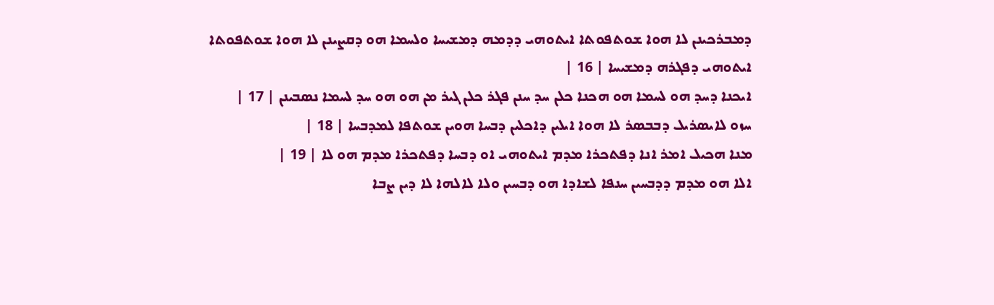ܕܡܒܪܟܝܢܢ ܠܐ ܗܘܐ ܫܘܬܦܘܬܐ ܐܝܬܘܗܝ ܕܕܡܗ ܕܡܫܝܚܐ ܘܠܚܡܐ ܗܘ ܕܩܨܝܢܢ ܠܐ ܗܘܐ ܫܘܬܦܘܬܐ ܐܝܬܘܗܝ ܕܦܓܪܗ ܕܡܫܝܚܐ | 16 |
ܐܝܟܢܐ ܕܚܕ ܗܘ ܠܚܡܐ ܗܘ ܗܟܢܐ ܟܠܢ ܚܕ ܚܢܢ ܦܓܪ ܟܠܢ ܓܝܪ ܡܢ ܗܘ ܗܘ ܚܕ ܠܚܡܐ ܢܤܒܝܢܢ | 17 |
ܚܙܘ ܠܐܝܤܪܝܠ ܕܒܒܤܪ ܠܐ ܗܘܐ ܐܝܠܝܢ ܕܐܟܠܝܢ ܕܒܚܐ ܗܘܝܢ ܫܘܬܦܐ ܠܡܕܒܚܐ | 18 |
ܡܢܐ ܗܟܝܠ ܐܡܪ ܐܢܐ ܕܦܬܟܪܐ ܡܕܡ ܐܝܬܘܗܝ ܐܘ ܕܒܚܐ ܕܦܬܟܪܐ ܡܕܡ ܗܘ ܠܐ | 19 |
ܐܠܐ ܗܘ ܡܕܡ ܕܕܒܚܝܢ ܚܢܦܐ ܠܫܐܕܐ ܗܘ ܕܒܚܝܢ ܘܠܐ ܠܐܠܗܐ ܠܐ ܕܝܢ ܨܒܐ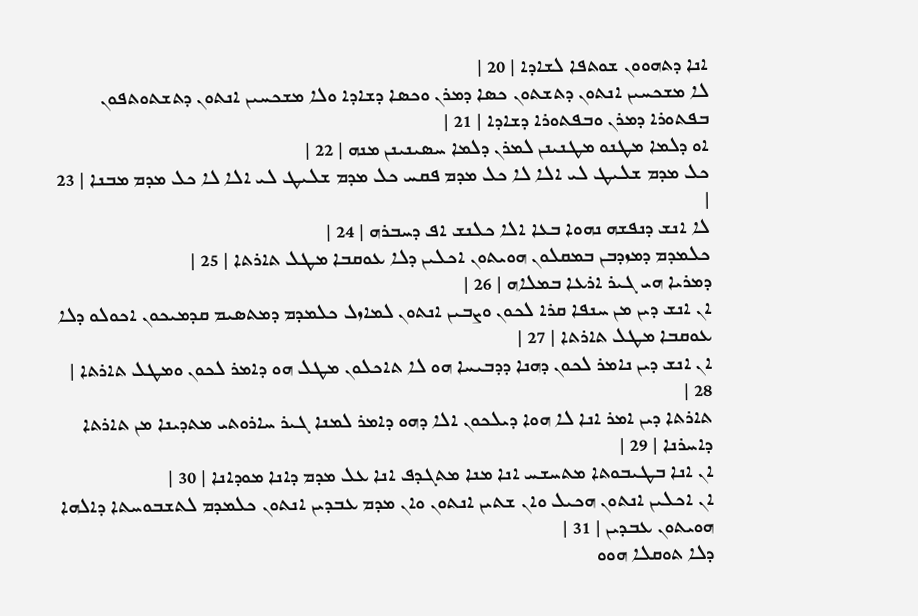ܐܢܐ ܕܬܗܘܘܢ ܫܘܬܦܐ ܠܫܐܕܐ | 20 |
ܠܐ ܡܫܟܚܝܢ ܐܢܬܘܢ ܕܬܫܬܘܢ ܟܤܐ ܕܡܪܢ ܘܟܤܐ ܕܫܐܕܐ ܘܠܐ ܡܫܟܚܝܢ ܐܢܬܘܢ ܕܬܫܬܘܬܦܘܢ ܒܦܬܘܪܐ ܕܡܪܢ ܘܒܦܬܘܪܐ ܕܫܐܕܐ | 21 |
ܐܘ ܕܠܡܐ ܡܛܢܘ ܡܛܢܝܢܢ ܠܡܪܢ ܕܠܡܐ ܚܤܝܢܝܢܢ ܡܢܗ | 22 |
ܟܠ ܡܕܡ ܫܠܝܛ ܠܝ ܐܠܐ ܠܐ ܟܠ ܡܕܡ ܦܩܚ ܟܠ ܡܕܡ ܫܠܝܛ ܠܝ ܐܠܐ ܠܐ ܟܠ ܡܕܡ ܡܒܢܐ | 23 |
ܠܐ ܐܢܫ ܕܢܦܫܗ ܢܗܘܐ ܒܥܐ ܐܠܐ ܟܠܢܫ ܐܦ ܕܚܒܪܗ | 24 |
ܟܠܡܕܡ ܕܡܙܕܒܢ ܒܡܩܠܘܢ ܗܘܝܬܘܢ ܐܟܠܝܢ ܕܠܐ ܥܘܩܒܐ ܡܛܠ ܬܐܪܬܐ | 25 |
ܕܡܪܝܐ ܗܝ ܓܝܪ ܐܪܥܐ ܒܡܠܐܗ | 26 |
ܐܢ ܐܢܫ ܕܝܢ ܡܢ ܚܢܦܐ ܩܪܐ ܠܟܘܢ ܘܨܒܝܢ ܐܢܬܘܢ ܠܡܐܙܠ ܟܠܡܕܡ ܕܡܬܤܝܡ ܩܕܡܝܟܘܢ ܐܟܘܠܘ ܕܠܐ ܥܘܩܒܐ ܡܛܠ ܬܐܪܬܐ | 27 |
ܐܢ ܐܢܫ ܕܝܢ ܢܐܡܪ ܠܟܘܢ ܕܗܢܐ ܕܕܒܝܚܐ ܗܘ ܠܐ ܬܐܟܠܘܢ ܡܛܠ ܗܘ ܕܐܡܪ ܠܟܘܢ ܘܡܛܠ ܬܐܪܬܐ | 28 |
ܬܐܪܬܐ ܕܝܢ ܐܡܪ ܐܢܐ ܠܐ ܗܘܐ ܕܝܠܟܘܢ ܐܠܐ ܕܗܘ ܕܐܡܪ ܠܡܢܐ ܓܝܪ ܚܐܪܘܬܝ ܡܬܕܝܢܐ ܡܢ ܬܐܪܬܐ ܕܐܚܪܢܐ | 29 |
ܐܢ ܐܢܐ ܒܛܝܒܘܬܐ ܡܬܚܫܚ ܐܢܐ ܡܢܐ ܡܬܓܕܦ ܐܢܐ ܥܠ ܡܕܡ ܕܐܢܐ ܡܘܕܐܢܐ | 30 |
ܐܢ ܐܟܠܝܢ ܐܢܬܘܢ ܗܟܝܠ ܘܐܢ ܫܬܝܢ ܐܢܬܘܢ ܘܐܢ ܡܕܡ ܥܒܕܝܢ ܐܢܬܘܢ ܟܠܡܕܡ ܠܬܫܒܘܚܬܐ ܕܐܠܗܐ ܗܘܝܬܘܢ ܥܒܕܝܢ | 31 |
ܕܠܐ ܬܘܩܠܐ ܗܘܘ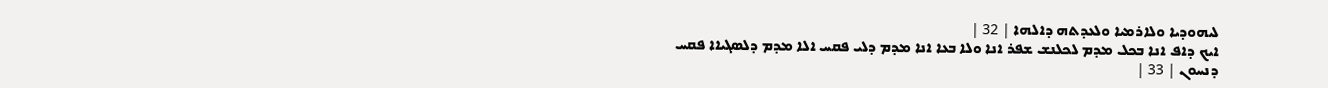ܠܝܗܘܕܝܐ ܘܠܐܪܡܝܐ ܘܠܥܕܬܗ ܕܐܠܗܐ | 32 |
ܐܝܟ ܕܐܦ ܐܢܐ ܒܟܠ ܡܕܡ ܠܟܠܢܫ ܫܦܪ ܐܢܐ ܘܠܐ ܒܥܐ ܐܢܐ ܡܕܡ ܕܠܝ ܦܩܚ ܐܠܐ ܡܕܡ ܕܠܤܓܝܐܐ ܦܩܚ ܕܢܚܘܢ | 33 |